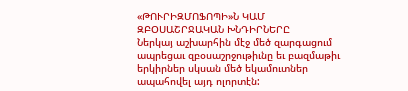«ԹՈՒՐԻԶՄՈՖՈՊԻ»Ն ԿԱՄ ԶԲՕՍԱՇՐՋԱԿԱՆ ԽՆԴԻՐՆԵՐԸ
Ներկայ աշխարհին մէջ մեծ զարգացում ապրեցաւ զբօսաշրջութիւնը եւ բազմաթիւ երկիրներ սկսան մեծ եկամուտներ ապահովել այդ ոլորտէն: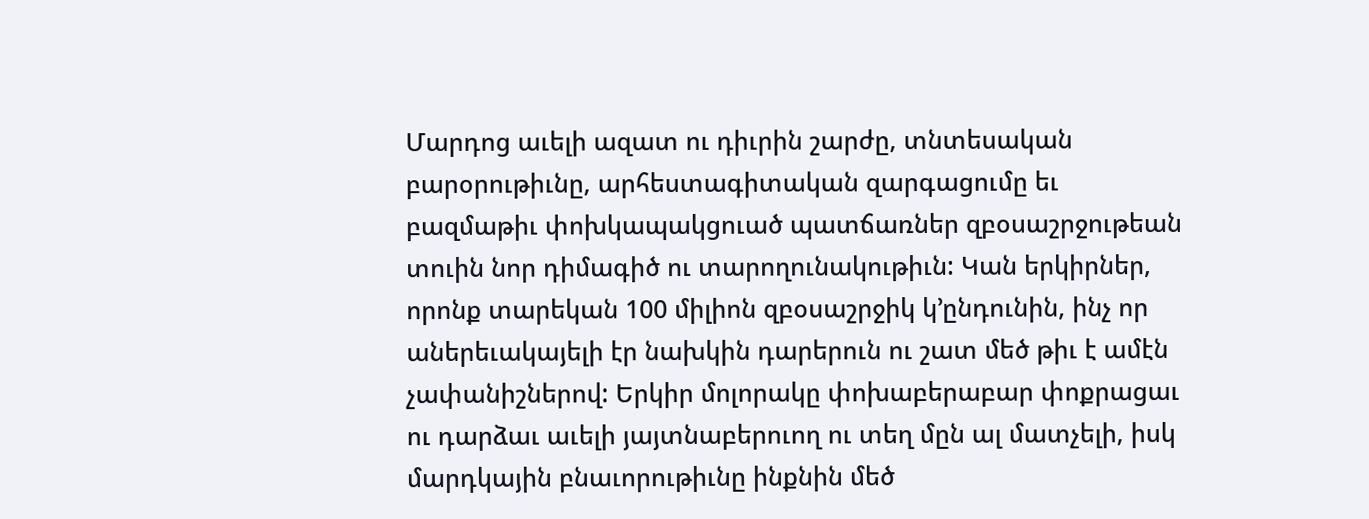Մարդոց աւելի ազատ ու դիւրին շարժը, տնտեսական բարօրութիւնը, արհեստագիտական զարգացումը եւ բազմաթիւ փոխկապակցուած պատճառներ զբօսաշրջութեան տուին նոր դիմագիծ ու տարողունակութիւն: Կան երկիրներ, որոնք տարեկան 100 միլիոն զբօսաշրջիկ կ՚ընդունին, ինչ որ աներեւակայելի էր նախկին դարերուն ու շատ մեծ թիւ է ամէն չափանիշներով: Երկիր մոլորակը փոխաբերաբար փոքրացաւ ու դարձաւ աւելի յայտնաբերուող ու տեղ մըն ալ մատչելի, իսկ մարդկային բնաւորութիւնը ինքնին մեծ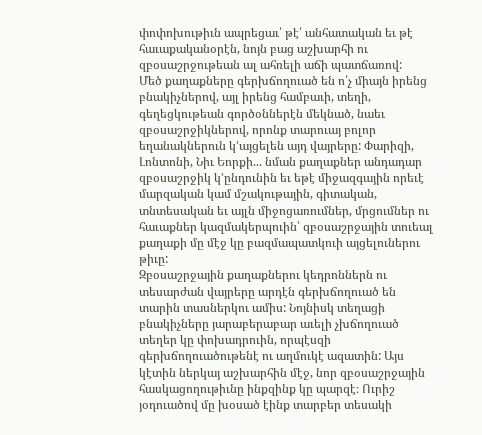փոփոխութիւն ապրեցաւ՝ թէ՛ անհատական եւ թէ հաւաքականօրէն, նոյն բաց աշխարհի ու զբօսաշրջութեան ալ ահռելի աճի պատճառով:
Մեծ քաղաքները գերխճողուած են ո՛չ միայն իրենց բնակիչներով, այլ իրենց համբաւի, տեղի, գեղեցկութեան գործօններէն մեկնած, նաեւ զբօսաշրջիկներով, որոնք տարուայ բոլոր եղանակներուն կ՚այցելեն այդ վայրերը: Փարիզի, Լոնտոնի, Նիւ Եորքի... նման քաղաքներ անդադար զբօսաշրջիկ կ՚ընդունին եւ եթէ միջազգային որեւէ մարզական կամ մշակութային, գիտական, տնտեսական եւ այլն միջոցառումներ, մրցումներ ու հաւաքներ կազմակերպուին՝ զբօսաշրջային տուեալ քաղաքի մը մէջ կը բազմապատկուի այցելուներու թիւը:
Զբօսաշրջային քաղաքներու կեդրոններն ու տեսարժան վայրերը արդէն գերխճողուած են տարին տասներկու ամիս: Նոյնիսկ տեղացի բնակիչները յարաբերաբար աւելի չխճողուած տեղեր կը փոխադրուին, որպէսզի գերխճողուածութենէ ու աղմուկէ ազատին: Այս կէտին ներկայ աշխարհին մէջ, նոր զբօսաշրջային հասկացողութիւնը ինքզինք կը պարզէ։ Ուրիշ յօդուածով մը խօսած էինք տարբեր տեսակի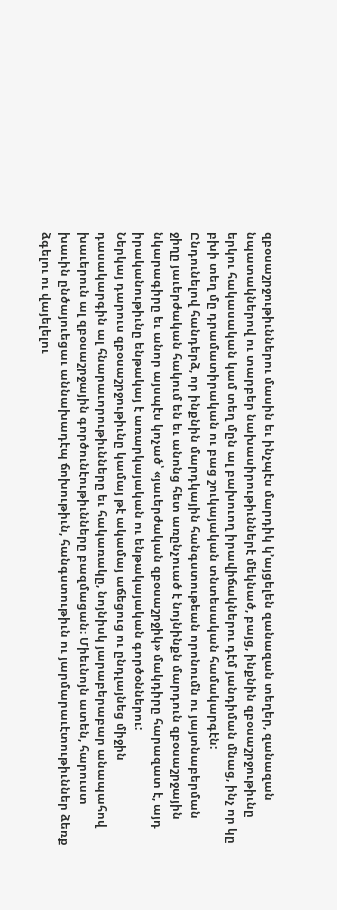զբօսաշրջութիւններու մասին եւ ինչպէս մարդիկ կ՚այցելեն զանազան տեղեր, զանազան նպատակներով ու տարբեր նախասիրութիւններէ մեկնած, բայց, ինքնին զբօսաշրջութիւնը երկու հակասական կամ տեղ մըն ալ բախուող իրավիճակներու դէմ յանդիման մնաց, ինչ որ կը բխի տեղ մը դրամատիրական ու բաց շուկայական տնտեսական համակարգէն:
Ընդունելով հանդերձ, որ ինքնին մարդկային հանգստութեան որոնումն ու յայտնաբերման ջիղը յաւերժական հակում են եւ անոնց հետ առընչուած է նոյնինքն մարդուն զբօսաշրջային նկարագիրը եւ անոր այսպէս կոչած՝ «յաւերժական զբօսաշրջիկ» մակդիրը հարազատ է, այդ իրականութիւնը ենթակայ է առարկայական ու ենթակայական գործօններու:
Ներկայ դարուս զբօսաշրջութիւնը կամայ թէ ակամայ աճեցուց ու ընդլայնեց միջին դասակարգին ալ հնարաւորութիւնները եւ հակառակը, նոյնիսկ յարաբերաբար անապահով խաւերուն ալ զբօսաշրջային գործունէութիւնները բազմացան։ Միեւնոյն ատեն, հարուստ խաւին ընծայուեցաւ աննախադէպ ճոխութիւն, հանգստութիւն ու յարմարաւէտութիւններ ձեռք ձգելու ու վայելելու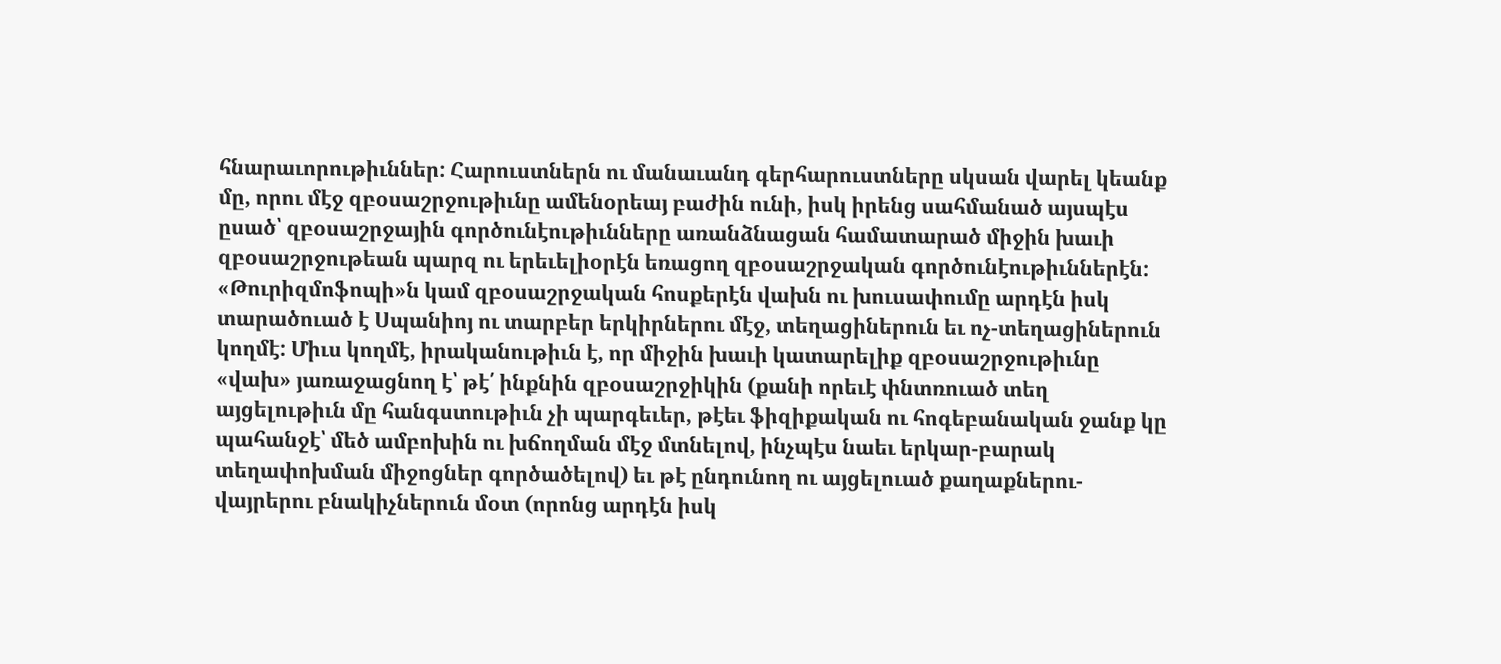հնարաւորութիւններ: Հարուստներն ու մանաւանդ գերհարուստները սկսան վարել կեանք մը, որու մէջ զբօսաշրջութիւնը ամենօրեայ բաժին ունի, իսկ իրենց սահմանած այսպէս ըսած՝ զբօսաշրջային գործունէութիւնները առանձնացան համատարած միջին խաւի զբօսաշրջութեան պարզ ու երեւելիօրէն եռացող զբօսաշրջական գործունէութիւններէն:
«Թուրիզմոֆոպի»ն կամ զբօսաշրջական հոսքերէն վախն ու խուսափումը արդէն իսկ տարածուած է Սպանիոյ ու տարբեր երկիրներու մէջ, տեղացիներուն եւ ոչ-տեղացիներուն կողմէ: Միւս կողմէ, իրականութիւն է, որ միջին խաւի կատարելիք զբօսաշրջութիւնը «վախ» յառաջացնող է՝ թէ՛ ինքնին զբօսաշրջիկին (քանի որեւէ փնտռուած տեղ այցելութիւն մը հանգստութիւն չի պարգեւեր, թէեւ ֆիզիքական ու հոգեբանական ջանք կը պահանջէ՝ մեծ ամբոխին ու խճողման մէջ մտնելով, ինչպէս նաեւ երկար-բարակ տեղափոխման միջոցներ գործածելով) եւ թէ ընդունող ու այցելուած քաղաքներու-վայրերու բնակիչներուն մօտ (որոնց արդէն իսկ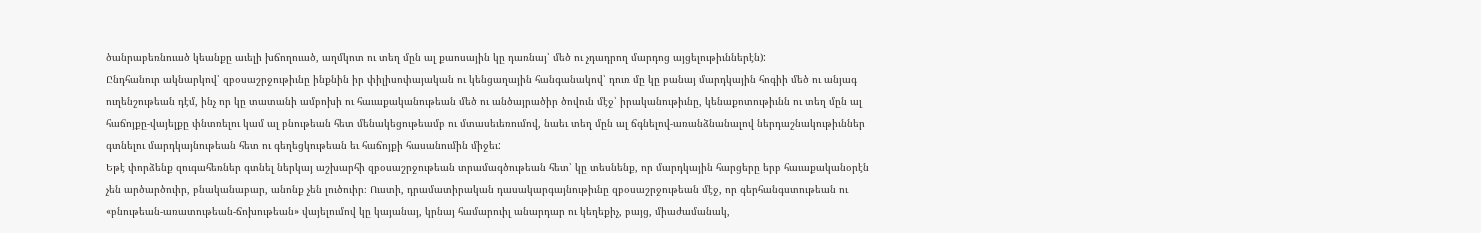ծանրաբեռնուած կեանքը աւելի խճողուած, աղմկոտ ու տեղ մըն ալ քաոսային կը դառնայ՝ մեծ ու չդադրող մարդոց այցելութիւններէն):
Ընդհանուր ակնարկով՝ զբօսաշրջութիւնը ինքնին իր փիլիսոփայական ու կենցաղային հանգանակով՝ դուռ մը կը բանայ մարդկային հոգիի մեծ ու անյագ ուղենշութեան դէմ, ինչ որ կը տատանի ամբոխի ու հաւաքականութեան մեծ ու անծայրածիր ծովուն մէջ՝ իրականութիւնը, կենաքոտութիւնն ու տեղ մըն ալ հաճոյքը-վայելքը փնտռելու կամ ալ բնութեան հետ մենակեցութեամբ ու մտասեւեռումով, նաեւ տեղ մըն ալ ճգնելով-առանձնանալով ներդաշնակութիւններ գտնելու մարդկայնութեան հետ ու գեղեցկութեան եւ հաճոյքի հասանումին միջեւ:
Եթէ փորձենք զուգահեռներ գտնել ներկայ աշխարհի զբօսաշրջութեան տրամագծութեան հետ՝ կը տեսնենք, որ մարդկային հարցերը երբ հաւաքականօրէն չեն արծարծուիր, բնականաբար, անոնք չեն լուծուիր։ Ուստի, դրամատիրական դասակարգայնութիւնը զբօսաշրջութեան մէջ, որ գերհանգստութեան ու «բնութեան-առատութեան-ճոխութեան» վայելումով կը կայանայ, կրնայ համարուիլ անարդար ու կեղեքիչ, բայց, միաժամանակ,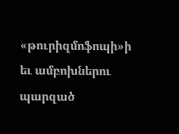«թուրիզմոֆոպի»ի եւ ամբոխներու պարզած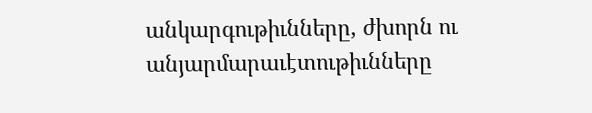անկարգութիւնները, ժխորն ու անյարմարաւէտութիւնները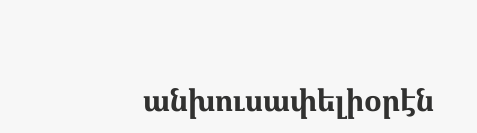անխուսափելիօրէն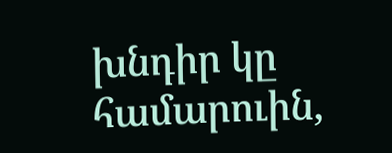խնդիր կը համարուին,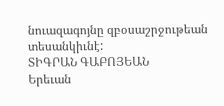նուազագոյնը զբօսաշրջութեան տեսանկիւնէ:
ՏԻԳՐԱՆ ԳԱԲՈՅԵԱՆ
Երեւան